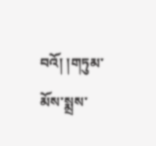བའོ། །གཏུམ་མོས་སྨྲས་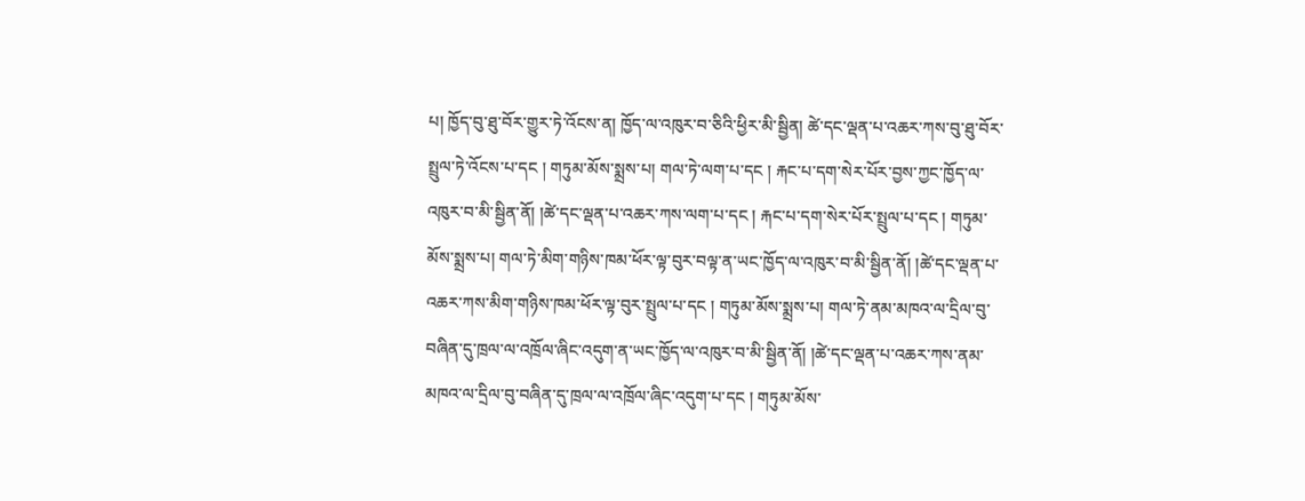པ། ཁྱོད་བུ་ཐུ་བོར་གྱུར་ཏེ་འོངས་ན། ཁྱོད་ལ་འཁུར་བ་ཅིའི་ཕྱིར་མི་སྦྱིན། ཚེ་དང་ལྡན་པ་འཆར་ཀས་བུ་ཐུ་བོར་སྤྲུལ་ཏེ་འོངས་པ་དང ། གཏུམ་མོས་སྨྲས་པ། གལ་ཏེ་ལག་པ་དང ། རྐང་པ་དག་སེར་པོར་བྱས་ཀྱང་ཁྱོད་ལ་འཁུར་བ་མི་སྦྱིན་ནོ། །ཚེ་དང་ལྡན་པ་འཆར་ཀས་ལག་པ་དང ། རྐང་པ་དག་སེར་པོར་སྤྲུལ་པ་དང ། གཏུམ་མོས་སྨྲས་པ། གལ་ཏེ་མིག་གཉིས་ཁམ་ཕོར་ལྟ་བུར་བལྟ་ན་ཡང་ཁྱོད་ལ་འཁུར་བ་མི་སྦྱིན་ནོ། །ཚེ་དང་ལྡན་པ་འཆར་ཀས་མིག་གཉིས་ཁམ་ཕོར་ལྟ་བུར་སྤྲུལ་པ་དང ། གཏུམ་མོས་སྨྲས་པ། གལ་ཏེ་ནམ་མཁའ་ལ་དྲིལ་བུ་བཞིན་དུ་ཁྲལ་ལ་འཁྲོལ་ཞིང་འདུག་ན་ཡང་ཁྱོད་ལ་འཁུར་བ་མི་སྦྱིན་ནོ། །ཚེ་དང་ལྡན་པ་འཆར་ཀས་ནམ་མཁའ་ལ་དྲིལ་བུ་བཞིན་དུ་ཁྲལ་ལ་འཁྲོལ་ཞིང་འདུག་པ་དང ། གཏུམ་མོས་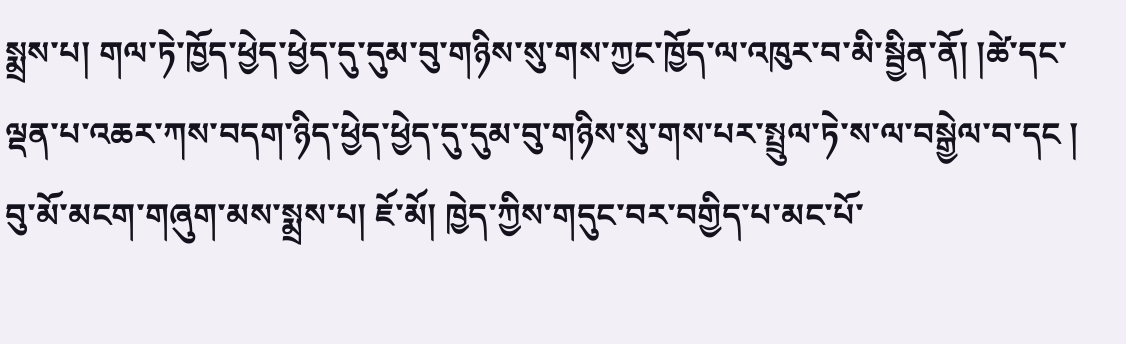སྨྲས་པ། གལ་ཏེ་ཁྱོད་ཕྱེད་ཕྱེད་དུ་དུམ་བུ་གཉིས་སུ་གས་ཀྱང་ཁྱོད་ལ་འཁུར་བ་མི་སྦྱིན་ནོ། །ཚེ་དང་ལྡན་པ་འཆར་ཀས་བདག་ཉིད་ཕྱེད་ཕྱེད་དུ་དུམ་བུ་གཉིས་སུ་གས་པར་སྤྲུལ་ཏེ་ས་ལ་བསྒྱེལ་བ་དང ། བུ་མོ་མངག་གཞུག་མས་སྨྲས་པ། ཇོ་མོ། ཁྱེད་ཀྱིས་གདུང་བར་བགྱིད་པ་མང་པོ་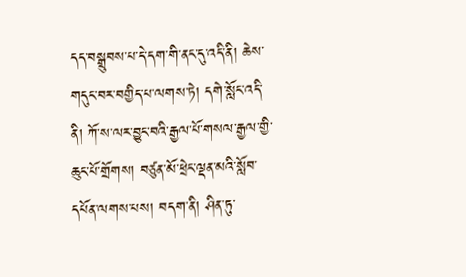དད་བསྒྲུབས་པ་དེ་དག་གི་ནང་དུ་འདི་ནི། ཆེས་གདུང་བར་བགྱིད་པ་ལགས་ཏེ། དགེ་སློང་འདི་ནི། ཀོ་ས་ལར་བྱུང་བའི་རྒྱལ་པོ་གསལ་རྒྱལ་གྱི་ཆུང་པོ་གྲོགས། བཙུན་མོ་ཕྲེང་ལྡན་མའི་སློབ་དཔོན་ལགས་པས། བདག་ནི། ཤིན་ཏུ་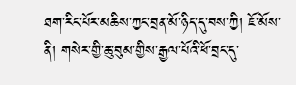ཐག་རིང་པོར་མཆིས་ཀྱང་བྲན་མོ་ཉིད་དུ་བས་ཀྱི། ཇོ་མོས་ནི། གསེར་གྱི་ཆུ་བུམ་གྱིས་རྒྱལ་པོའི་ཕོ་བྲང་དུ་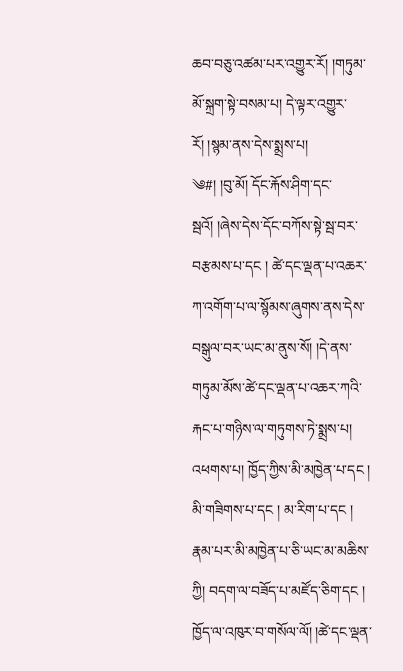ཆབ་བཅུ་འཚམ་པར་འགྱུར་རོ། །གཏུམ་མོ་སྐྲག་སྟེ་བསམ་པ། དེ་ལྟར་འགྱུར་རོ། །སྙམ་ནས་དེས་སྨྲས་པ།
༄#། །བུ་མོ། དོང་རྐོས་ཤིག་དང་སྦའོ། །ཞེས་དེས་དོང་བཀོས་སྟེ་སྦ་བར་བརྩམས་པ་དང ། ཚེ་དང་ལྡན་པ་འཆར་ཀ་འགོག་པ་ལ་སྙོམས་ཞུགས་ནས་དེས་བསྒུལ་བར་ཡང་མ་ནུས་སོ། །དེ་ནས་གཏུམ་མོས་ཚེ་དང་ལྡན་པ་འཆར་ཀའི་རྐང་པ་གཉིས་ལ་གཏུགས་ཏེ་སྨྲས་པ། འཕགས་པ། ཁྱོད་ཀྱིས་མི་མཁྱེན་པ་དང ། མི་གཟིགས་པ་དང ། མ་རིག་པ་དང ། རྣམ་པར་མི་མཁྱེན་པ་ཅི་ཡང་མ་མཆིས་ཀྱི། བདག་ལ་བཟོད་པ་མཛོད་ཅིག་དང ། ཁྱོད་ལ་འཁུར་བ་གསོལ་ལོ། །ཚེ་དང་ལྡན་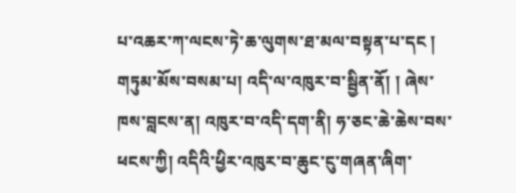པ་འཆར་ཀ་ལངས་ཏེ་ཆ་ལུགས་ཐ་མལ་བསྟན་པ་དང ། གཏུམ་མོས་བསམ་པ། འདི་ལ་འཁུར་བ་སྦྱིན་ནོ། ། ཞེས་ཁས་བླངས་ན། འཁུར་བ་འདི་དག་ནི། ཧ་ཅང་ཆེ་ཆེས་བས་ཕངས་ཀྱི། འདིའི་ཕྱིར་འཁུར་བ་ཆུང་ངུ་གཞན་ཞིག་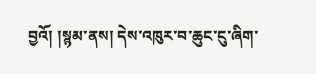བྱའོ། །སྙམ་ནས། དེས་འཁུར་བ་ཆུང་ངུ་ཞིག་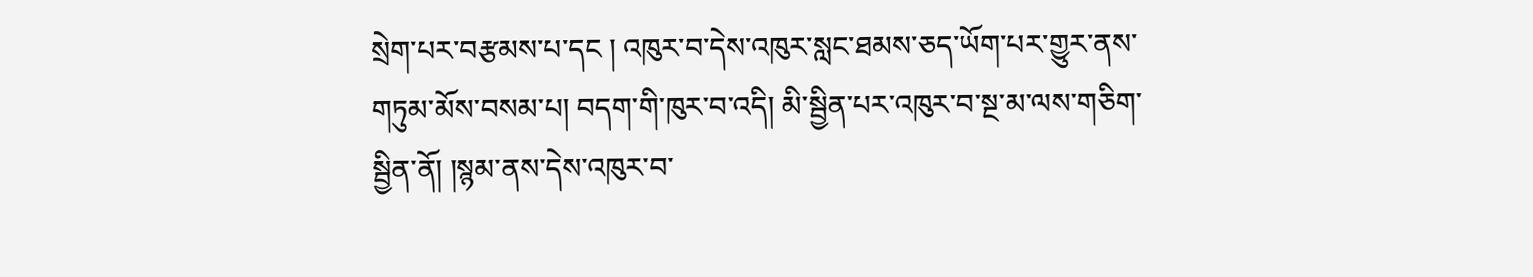སྲེག་པར་བརྩམས་པ་དང ། འཁུར་བ་དེས་འཁུར་སླང་ཐམས་ཅད་ཡོག་པར་གྱུར་ནས་གཏུམ་མོས་བསམ་པ། བདག་གི་ཁུར་བ་འདི། མི་སྦྱིན་པར་འཁུར་བ་སྔ་མ་ལས་གཅིག་སྦྱིན་ནོ། །སྙམ་ནས་དེས་འཁུར་བ་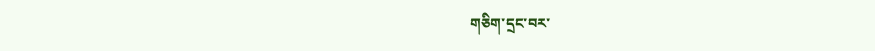གཅིག་དྲང་བར་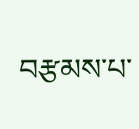བརྩམས་པ་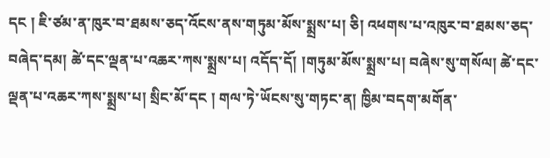དང ། ཇི་ཙམ་ན་ཁུར་བ་ཐམས་ཅད་འོངས་ནས་གཏུམ་མོས་སྨྲས་པ། ཅི། འཕགས་པ་འཁུར་བ་ཐམས་ཅད་བཞེད་དམ། ཚེ་དང་ལྡན་པ་འཆར་ཀས་སྨྲས་པ། འདོད་དོ། །གཏུམ་མོས་སྨྲས་པ། བཞེས་སུ་གསོལ། ཚེ་དང་ལྡན་པ་འཆར་ཀས་སྨྲས་པ། སྲིང་མོ་དང ། གལ་ཏེ་ཡོངས་སུ་གཏང་ན། ཁྱིམ་བདག་མགོན་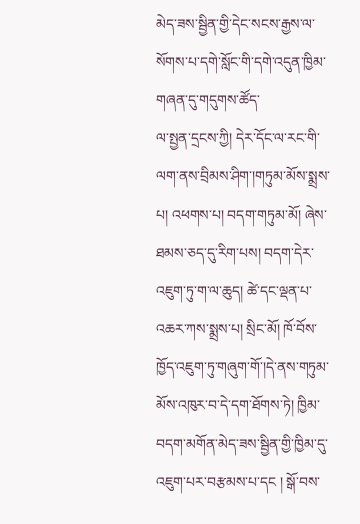མེད་ཟས་སྦྱིན་གྱི་དེང་སངས་རྒྱས་ལ་སོགས་པ་དགེ་སློང་གི་དགེ་འདུན་ཁྱིམ་གཞན་དུ་གདུགས་ཚོད་
ལ་སྤྱན་དྲངས་ཀྱི། དེར་དོང་ལ་རང་གི་ལག་ནས་བྲིམས་ཤིག་།གཏུམ་མོས་སྨྲས་པ། འཕགས་པ། བདག་གཏུམ་མོ། ཞེས་ཐམས་ཅད་དུ་རིག་པས། བདག་དེར་འཇུག་ཏུ་ག་ལ་ཆུད། ཚེ་དང་ལྡན་པ་འཆར་ཀས་སྨྲས་པ། སྲིང་མོ། ཁོ་བོས་ཁྱོད་འཇུག་ཏུ་གཞུག་གོ་།དེ་ནས་གཏུམ་མོས་འཁུར་བ་དེ་དག་ཐོགས་ཏེ། ཁྱིམ་བདག་མགོན་མེད་ཟས་སྦྱིན་གྱི་ཁྱིམ་དུ་འཇུག་པར་བརྩམས་པ་དང ། སྒོ་བས་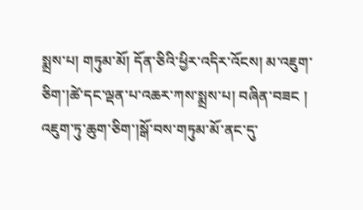སྨྲས་པ། གཏུམ་མོ། དོན་ཅིའི་ཕྱིར་འདིར་འོངས། མ་འཇུག་ཅིག་།ཚེ་དང་ལྡན་པ་འཆར་ཀས་སྨྲས་པ། བཞིན་བཟང ། འཇུག་ཏུ་ཆུག་ཅིག་།སྒོ་བས་གཏུམ་མོ་ནང་དུ་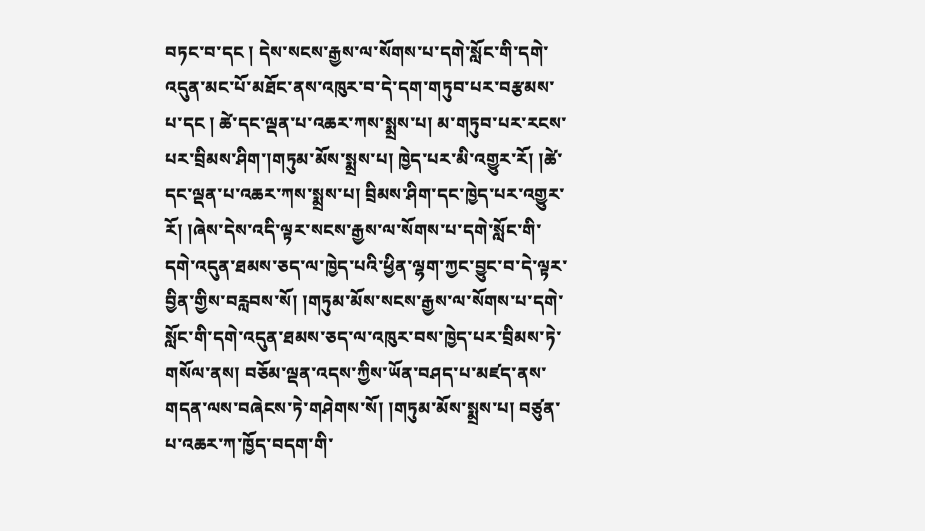བཏང་བ་དང ། དེས་སངས་རྒྱས་ལ་སོགས་པ་དགེ་སློང་གི་དགེ་འདུན་མང་པོ་མཐོང་ནས་འཁུར་བ་དེ་དག་གཏུབ་པར་བརྩམས་པ་དང ། ཚེ་དང་ལྡན་པ་འཆར་ཀས་སྨྲས་པ། མ་གཏུབ་པར་རངས་པར་བྲིམས་ཤིག་།གཏུམ་མོས་སྨྲས་པ། ཁྱེད་པར་མི་འགྱུར་རོ། །ཚེ་དང་ལྡན་པ་འཆར་ཀས་སྨྲས་པ། བྲིམས་ཤིག་དང་ཁྱེད་པར་འགྱུར་རོ། །ཞེས་དེས་འདི་ལྟར་སངས་རྒྱས་ལ་སོགས་པ་དགེ་སློང་གི་དགེ་འདུན་ཐམས་ཅད་ལ་ཁྱེད་པའི་ཕྱིན་ལྷག་ཀྱང་བྱུང་བ་དེ་ལྟར་བྱིན་གྱིས་བརླབས་སོ། །གཏུམ་མོས་སངས་རྒྱས་ལ་སོགས་པ་དགེ་སློང་གི་དགེ་འདུན་ཐམས་ཅད་ལ་འཁུར་བས་ཁྱེད་པར་བྲིམས་ཏེ་གསོལ་ནས། བཅོམ་ལྡན་འདས་ཀྱིས་ཡོན་བཤད་པ་མཛད་ནས་གདན་ལས་བཞེངས་ཏེ་གཤེགས་སོ། །གཏུམ་མོས་སྨྲས་པ། བཙུན་པ་འཆར་ཀ་ཁྱོད་བདག་གི་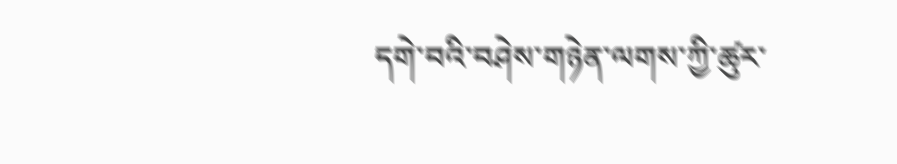དགེ་བའི་བཤེས་གཉེན་ལགས་ཀྱི་ཚུར་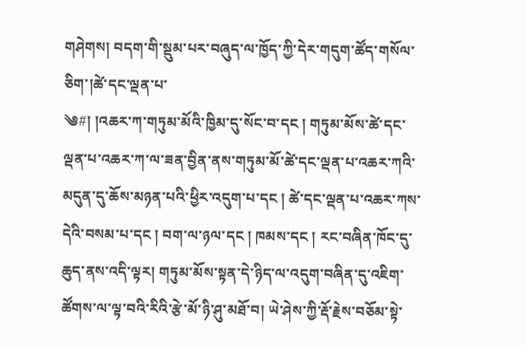གཤེགས། བདག་གི་སྡུམ་པར་བཞུད་ལ་ཁྱོད་ཀྱི་དེར་གདུག་ཚོད་གསོལ་ཅིག་།ཚེ་དང་ལྡན་པ་
༄#། །འཆར་ཀ་གཏུམ་མོའི་ཁྱིམ་དུ་སོང་བ་དང ། གཏུམ་མོས་ཚེ་དང་ལྡན་པ་འཆར་ཀ་ལ་ཟན་བྱིན་ནས་གཏུམ་མོ་ཚེ་དང་ལྡན་པ་འཆར་ཀའི་མདུན་དུ་ཆོས་མཉན་པའི་ཕྱིར་འདུག་པ་དང ། ཚེ་དང་ལྡན་པ་འཆར་ཀས་དེའི་བསམ་པ་དང ། བག་ལ་ཉལ་དང ། ཁམས་དང ། རང་བཞིན་ཁོང་དུ་ཆུད་ནས་འདི་ལྟར། གཏུམ་མོས་སྟན་དེ་ཉིད་ལ་འདུག་བཞིན་དུ་འཇིག་ཚོགས་ལ་ལྟ་བའི་རིའི་རྩེ་མོ་ཉི་ཤུ་མཐོ་བ། ཡེ་ཤེས་ཀྱི་རྡོ་རྗེས་བཅོམ་སྟེ་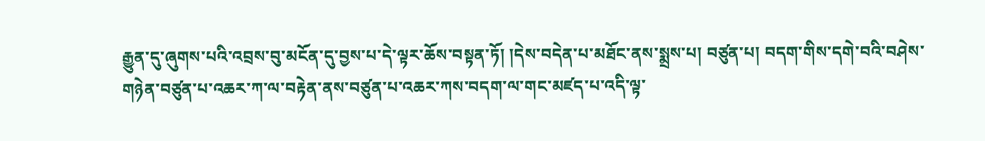རྒྱུན་དུ་ཞུགས་པའི་འབྲས་བུ་མངོན་དུ་བྱས་པ་དེ་ལྟར་ཆོས་བསྟན་ཏོ། །དེས་བདེན་པ་མཐོང་ནས་སྨྲས་པ། བཙུན་པ། བདག་གིས་དགེ་བའི་བཤེས་གཉེན་བཙུན་པ་འཆར་ཀ་ལ་བརྟེན་ནས་བཙུན་པ་འཆར་ཀས་བདག་ལ་གང་མཛད་པ་འདི་ལྟ་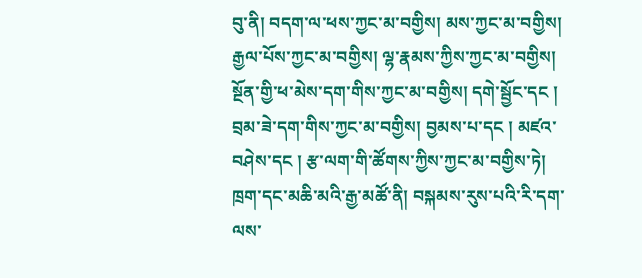བུ་ནི། བདག་ལ་ཕས་ཀྱང་མ་བགྱིས། མས་ཀྱང་མ་བགྱིས། རྒྱལ་པོས་ཀྱང་མ་བགྱིས། ལྷ་རྣམས་ཀྱིས་ཀྱང་མ་བགྱིས། སྔོན་གྱི་ཕ་མེས་དག་གིས་ཀྱང་མ་བགྱིས། དགེ་སྦྱོང་དང ། བྲམ་ཟེ་དག་གིས་ཀྱང་མ་བགྱིས། བྱམས་པ་དང ། མཛའ་བཤེས་དང ། རྩ་ལག་གི་ཚོགས་ཀྱིས་ཀྱང་མ་བགྱིས་ཏེ། ཁྲག་དང་མཆི་མའི་རྒྱ་མཚོ་ནི། བསྐམས་རུས་པའི་རི་དག་ལས་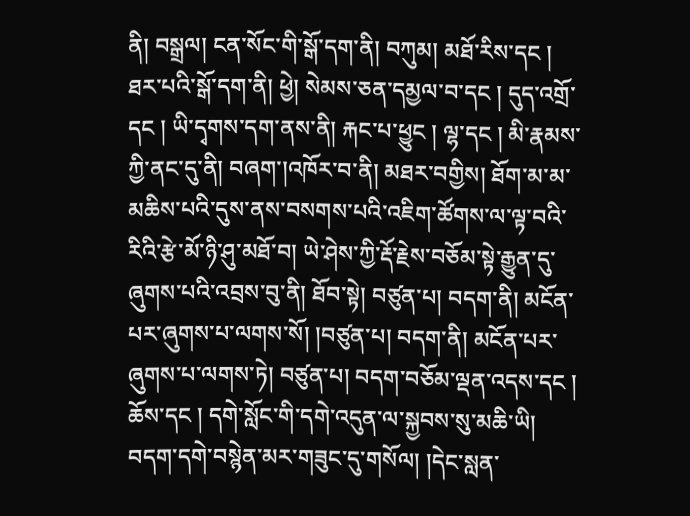ནི། བསྒྲལ། ངན་སོང་གི་སྒོ་དག་ནི། བཀུམ། མཐོ་རིས་དང ། ཐར་པའི་སྒོ་དག་ནི། ཕྱེ། སེམས་ཅན་དམྱལ་བ་དང ། དུད་འགྲོ་དང ། ཡི་དྭགས་དག་ནས་ནི། རྐང་པ་ཕྱུང ། ལྷ་དང ། མི་རྣམས་ཀྱི་ནང་དུ་ནི། བཞག་།འཁོར་བ་ནི། མཐར་བགྱིས། ཐོག་མ་མ་མཆིས་པའི་དུས་ནས་བསགས་པའི་འཇིག་ཚོགས་ལ་ལྟ་བའི་རིའི་རྩེ་མོ་ཉི་ཤུ་མཐོ་བ། ཡེ་ཤེས་ཀྱི་རྡོ་རྗེས་བཅོམ་སྟེ་རྒྱུན་དུ་
ཞུགས་པའི་འབྲས་བུ་ནི། ཐོབ་སྟེ། བཙུན་པ། བདག་ནི། མངོན་པར་ཞུགས་པ་ལགས་སོ། །བཙུན་པ། བདག་ནི། མངོན་པར་ཞུགས་པ་ལགས་ཏེ། བཙུན་པ། བདག་བཅོམ་ལྡན་འདས་དང ། ཆོས་དང ། དགེ་སློང་གི་དགེ་འདུན་ལ་སྐྱབས་སུ་མཆི་ཡི། བདག་དགེ་བསྙེན་མར་གཟུང་དུ་གསོལ། །དེང་སླན་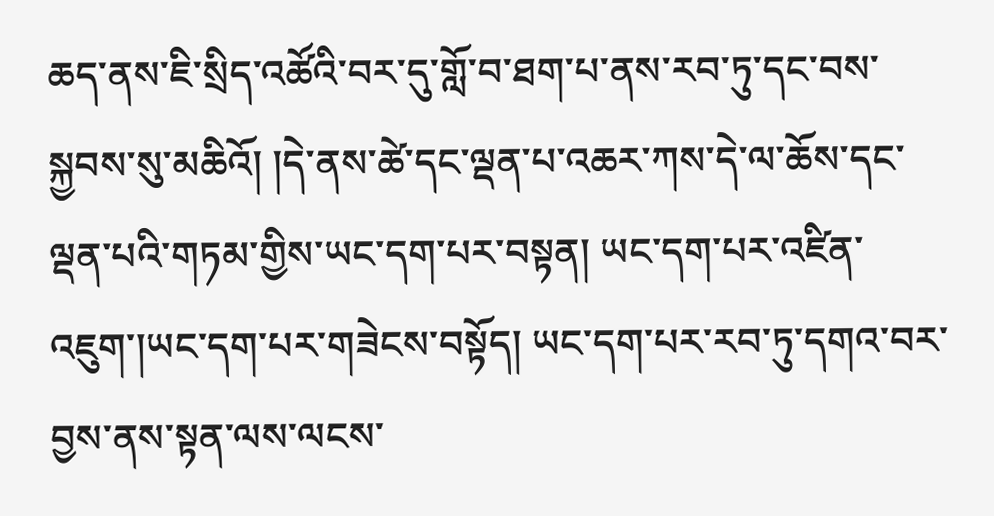ཆད་ནས་ཇི་སྲིད་འཚོའི་བར་དུ་གློ་བ་ཐག་པ་ནས་རབ་ཏུ་དང་བས་སྐྱབས་སུ་མཆིའོ། །དེ་ནས་ཚེ་དང་ལྡན་པ་འཆར་ཀས་དེ་ལ་ཆོས་དང་ལྡན་པའི་གཏམ་གྱིས་ཡང་དག་པར་བསྟན། ཡང་དག་པར་འཛིན་འཇུག་།ཡང་དག་པར་གཟེངས་བསྟོད། ཡང་དག་པར་རབ་ཏུ་དགའ་བར་བྱས་ནས་སྟན་ལས་ལངས་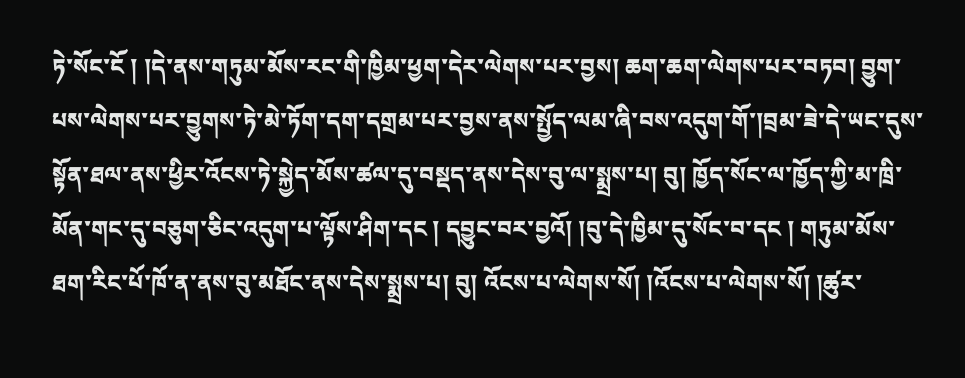ཏེ་སོང་ངོ ། །དེ་ནས་གཏུམ་མོས་རང་གི་ཁྱིམ་ཕྱག་དེར་ལེགས་པར་བྱས། ཆག་ཆག་ལེགས་པར་བཏབ། བྱུག་པས་ལེགས་པར་བྱུགས་ཏེ་མེ་ཏོག་དག་དགྲམ་པར་བྱས་ནས་སྤྱོད་ལམ་ཞི་བས་འདུག་གོ་།བྲམ་ཟེ་དེ་ཡང་དུས་སྟོན་ཐལ་ནས་ཕྱིར་འོངས་ཏེ་སྐྱེད་མོས་ཚལ་དུ་བསྡད་ནས་དེས་བུ་ལ་སྨྲས་པ། བུ། ཁྱོད་སོང་ལ་ཁྱོད་ཀྱི་མ་ཁྲི་མོན་གང་དུ་བཅུག་ཅིང་འདུག་པ་ལྟོས་ཤིག་དང ། དབྱུང་བར་བྱའོ། །བུ་དེ་ཁྱིམ་དུ་སོང་བ་དང ། གཏུམ་མོས་ཐག་རིང་པོ་ཁོ་ན་ནས་བུ་མཐོང་ནས་དེས་སྨྲས་པ། བུ། འོངས་པ་ལེགས་སོ། །འོངས་པ་ལེགས་སོ། །ཚུར་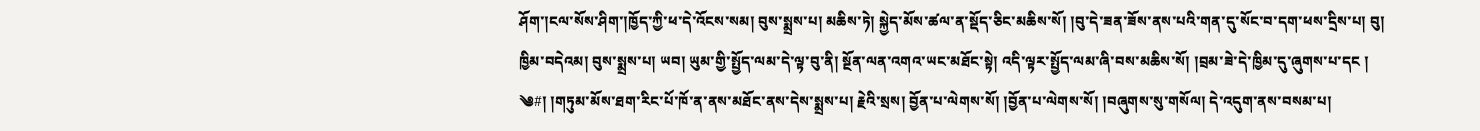ཤོག་།ངལ་སོས་ཤིག་།ཁྱོད་ཀྱི་ཕ་དེ་འོངས་སམ། བུས་སྨྲས་པ། མཆིས་ཏེ། སྐྱེད་མོས་ཚལ་ན་སྡོད་ཅིང་མཆིས་སོ། །བུ་དེ་ཟན་ཟོས་ནས་པའི་གན་དུ་སོང་བ་དག་ཕས་དྲིས་པ། བུ། ཁྱིམ་བདེའམ། བུས་སྨྲས་པ། ཡབ། ཡུམ་གྱི་སྤྱོད་ལམ་དེ་ལྟ་བུ་ནི། སྔོན་ལན་འགའ་ཡང་མཐོང་སྟེ། འདི་ལྟར་སྤྱོད་ལམ་ཞི་བས་མཆིས་སོ། །བྲམ་ཟེ་དེ་ཁྱིམ་དུ་ཞུགས་པ་དང །
༄#། །གཏུམ་མོས་ཐག་རིང་པོ་ཁོ་ན་ནས་མཐོང་ནས་དེས་སྨྲས་པ། རྗེའི་སྲས། བྱོན་པ་ལེགས་སོ། །བྱོན་པ་ལེགས་སོ། །བཞུགས་སུ་གསོལ། དེ་འདུག་ནས་བསམ་པ།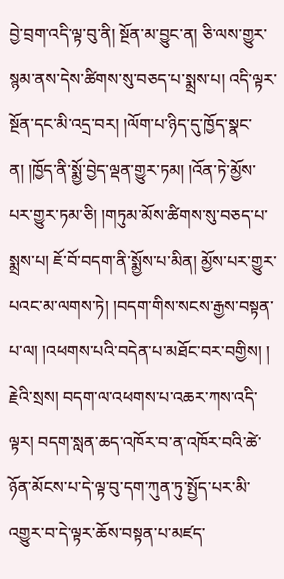བྱེ་བྲག་འདི་ལྟ་བུ་ནི། སྔོན་མ་བྱུང་ན། ཅི་ལས་གྱུར་སྙམ་ནས་དེས་ཚིགས་སུ་བཅད་པ་སྨྲས་པ། འདི་ལྟར་སྔོན་དང་མི་འདྲ་བར། །ལོག་པ་ཉིད་དུ་ཁྱོད་སྣང་ན། །ཁྱོད་ནི་སྨྱོ་བྱེད་ལྡན་གྱུར་ཏམ། །འོན་ཏེ་མྱོས་པར་གྱུར་ཏམ་ཅི། །གཏུམ་མོས་ཚིགས་སུ་བཅད་པ་སྨྲས་པ། ཇོ་བོ་བདག་ནི་སྨྱོས་པ་མིན། མྱོས་པར་གྱུར་པའང་མ་ལགས་ཏེ། །བདག་གིས་སངས་རྒྱས་བསྟན་པ་ལ། །འཕགས་པའི་བདེན་པ་མཐོང་བར་བགྱིས། ། རྗེའི་སྲས། བདག་ལ་འཕགས་པ་འཆར་ཀས་འདི་ལྟར། བདག་སླན་ཆད་འཁོར་བ་ན་འཁོར་བའི་ཚེ་ཉོན་མོངས་པ་དེ་ལྟ་བུ་དག་ཀུན་ཏུ་སྤྱོད་པར་མི་འགྱུར་བ་དེ་ལྟར་ཆོས་བསྟན་པ་མཛད་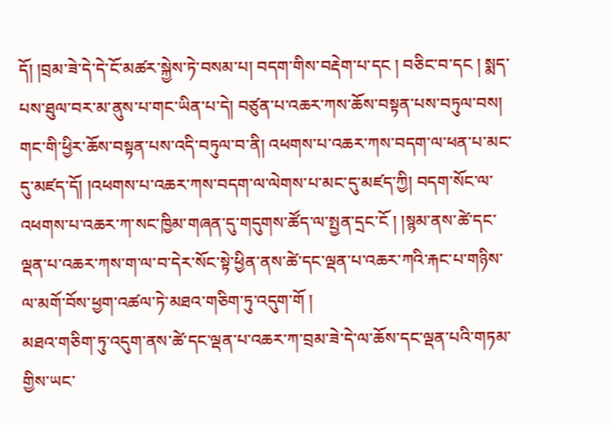དོ། །བྲམ་ཟེ་དེ་དེ་ངོ་མཚར་སྐྱེས་ཏེ་བསམ་པ། བདག་གིས་བརྡེག་པ་དང ། བཅིང་བ་དང ། སྨད་པས་ཐུལ་བར་མ་ནུས་པ་གང་ཡིན་པ་དེ། བཙུན་པ་འཆར་ཀས་ཆོས་བསྟན་པས་བཏུལ་བས། གང་གི་ཕྱིར་ཆོས་བསྟན་པས་འདི་བཏུལ་བ་ནི། འཕགས་པ་འཆར་ཀས་བདག་ལ་ཕན་པ་མང་དུ་མཛད་དོ། །འཕགས་པ་འཆར་ཀས་བདག་ལ་ལེགས་པ་མང་དུ་མཛད་ཀྱི། བདག་སོང་ལ་འཕགས་པ་འཆར་ཀ་སང་ཁྱིམ་གཞན་དུ་གདུགས་ཚོད་ལ་སྤྱན་དྲང་ངོ ། །སྙམ་ནས་ཚེ་དང་ལྡན་པ་འཆར་ཀས་ག་ལ་བ་དེར་སོང་སྟེ་ཕྱིན་ནས་ཚེ་དང་ལྡན་པ་འཆར་ཀའི་རྐང་པ་གཉིས་ལ་མགོ་བོས་ཕྱག་འཚལ་ཏེ་མཐའ་གཅིག་ཏུ་འདུག་གོ །
མཐའ་གཅིག་ཏུ་འདུག་ནས་ཚེ་དང་ལྡན་པ་འཆར་ཀ་བྲམ་ཟེ་དེ་ལ་ཆོས་དང་ལྡན་པའི་གཏམ་གྱིས་ཡང་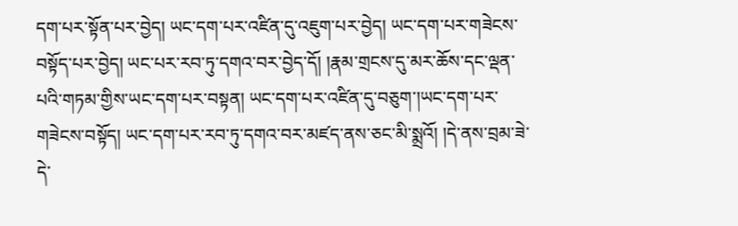དག་པར་སྟོན་པར་བྱེད། ཡང་དག་པར་འཛིན་དུ་འཇུག་པར་བྱེད། ཡང་དག་པར་གཟེངས་བསྟོད་པར་བྱེད། ཡང་པར་རབ་ཏུ་དགའ་བར་བྱེད་དོ། །རྣམ་གྲངས་དུ་མར་ཆོས་དང་ལྡན་པའི་གཏམ་གྱིས་ཡང་དག་པར་བསྟན། ཡང་དག་པར་འཛིན་དུ་བཅུག་།ཡང་དག་པར་གཟེངས་བསྟོད། ཡང་དག་པར་རབ་ཏུ་དགའ་བར་མཛད་ནས་ཅང་མི་སྨྲའོ། །དེ་ནས་བྲམ་ཟེ་དེ་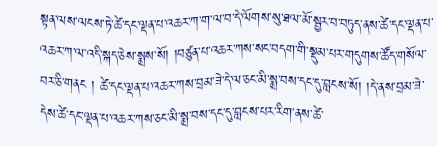སྟན་ལས་ལངས་ཏེ་ཚེ་དང་ལྡན་པ་འཆར་ཀ་ག་ལ་བ་དེ་ལོགས་སུ་ཐལ་མོ་སྦྱར་བ་བཏུད་ནས་ཚེ་དང་ལྡན་པ་འཆར་ཀ་ལ་འདི་སྐད་ཅེས་སྨྲས་སོ། །བཙུན་པ་འཆར་ཀས་སང་བདག་གི་སྡུམ་པར་གདུགས་ཚོད་གསོལ་བར་ཅི་གནང ། ཚེ་དང་ལྡན་པ་འཆར་ཀས་བྲམ་ཟེ་དེ་ལ་ཅང་མི་སྨྲ་བས་དང་དུ་བླངས་སོ། །དེ་ནས་བྲམ་ཟེ་དེས་ཚེ་དང་ལྡན་པ་འཆར་ཀས་ཅང་མི་སྨྲ་བས་དང་དུ་བླངས་པར་རིག་ནས་ཚེ་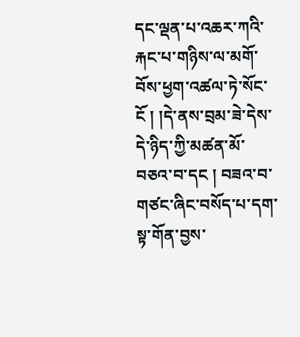དང་ལྡན་པ་འཆར་ཀའི་རྐང་པ་གཉིས་ལ་མགོ་བོས་ཕྱག་འཚལ་ཏེ་སོང་ངོ ། །དེ་ནས་བྲམ་ཟེ་དེས་དེ་ཉིད་ཀྱི་མཚན་མོ་བཅའ་བ་དང ། བཟའ་བ་གཙང་ཞིང་བསོད་པ་དག་སྟ་གོན་བྱས་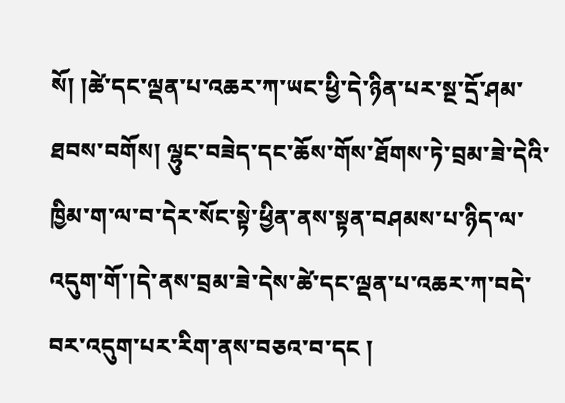སོ། །ཚེ་དང་ལྡན་པ་འཆར་ཀ་ཡང་ཕྱི་དེ་ཉིན་པར་སྔ་དྲོ་ཤམ་ཐབས་བགོས། ལྷུང་བཟེད་དང་ཆོས་གོས་ཐོགས་ཏེ་བྲམ་ཟེ་དེའི་ཁྱིམ་ག་ལ་བ་དེར་སོང་སྟེ་ཕྱིན་ནས་སྟན་བཤམས་པ་ཉིད་ལ་འདུག་གོ་།དེ་ནས་བྲམ་ཟེ་དེས་ཚེ་དང་ལྡན་པ་འཆར་ཀ་བདེ་བར་འདུག་པར་རིག་ནས་བཅའ་བ་དང །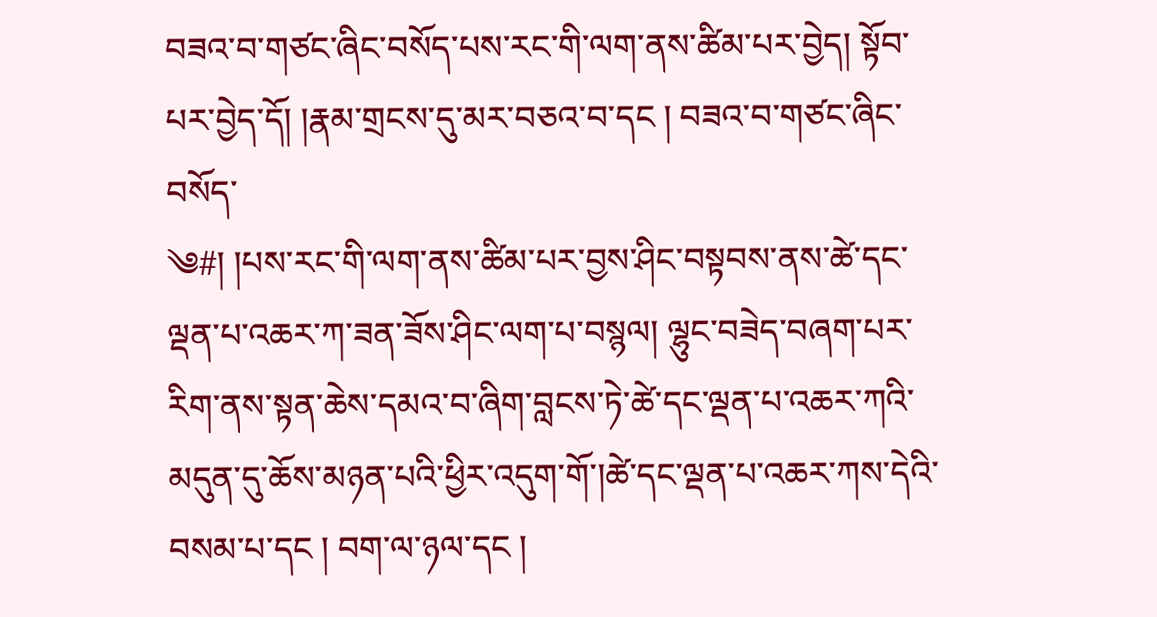བཟའ་བ་གཙང་ཞིང་བསོད་པས་རང་གི་ལག་ནས་ཚིམ་པར་བྱེད། སྟོབ་པར་བྱེད་དོ། །རྣམ་གྲངས་དུ་མར་བཅའ་བ་དང ། བཟའ་བ་གཙང་ཞིང་བསོད་
༄#། །པས་རང་གི་ལག་ནས་ཚིམ་པར་བྱས་ཤིང་བསྟབས་ནས་ཚེ་དང་ལྡན་པ་འཆར་ཀ་ཟན་ཟོས་ཤིང་ལག་པ་བསྙལ། ལྷུང་བཟེད་བཞག་པར་རིག་ནས་སྟན་ཆེས་དམའ་བ་ཞིག་བླངས་ཏེ་ཚེ་དང་ལྡན་པ་འཆར་ཀའི་མདུན་དུ་ཆོས་མཉན་པའི་ཕྱིར་འདུག་གོ་།ཚེ་དང་ལྡན་པ་འཆར་ཀས་དེའི་བསམ་པ་དང ། བག་ལ་ཉལ་དང །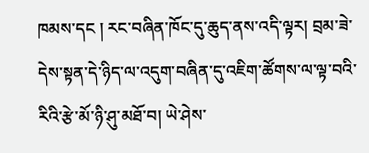ཁམས་དང ། རང་བཞིན་ཁོང་དུ་ཆུད་ནས་འདི་ལྟར། བྲམ་ཟེ་དེས་སྟན་དེ་ཉིད་ལ་འདུག་བཞིན་དུ་འཇིག་ཚོགས་ལ་ལྟ་བའི་རིའི་རྩེ་མོ་ཉི་ཤུ་མཐོ་བ། ཡེ་ཤེས་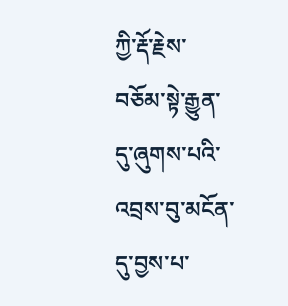ཀྱི་རྡོ་རྗེས་བཅོམ་སྟེ་རྒྱུན་དུ་ཞུགས་པའི་འབྲས་བུ་མངོན་དུ་བྱས་པ་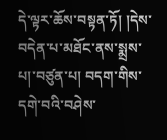དེ་ལྟར་ཆོས་བསྟན་ཏོ། །དེས་བདེན་པ་མཐོང་ནས་སྨྲས་པ།་བཙུན་པ། བདག་གིས་དགེ་བའི་བཤེས་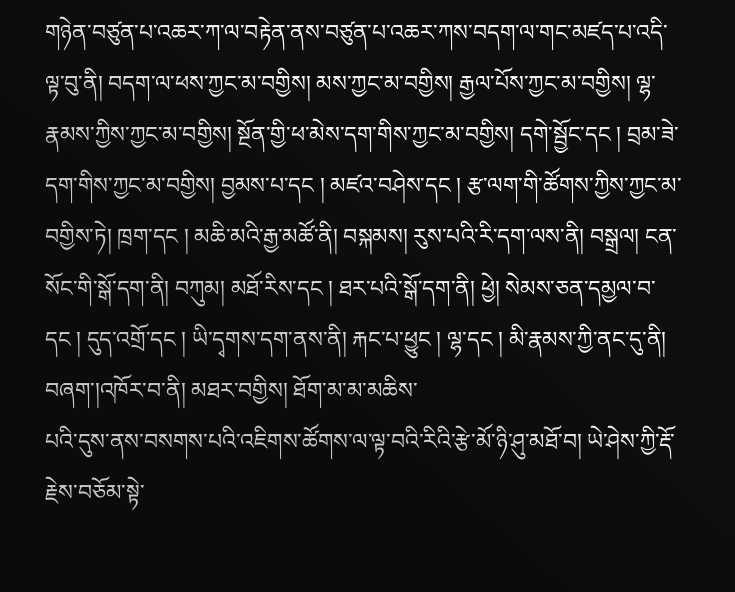གཉེན་བཙུན་པ་འཆར་ཀ་ལ་བརྟེན་ནས་བཙུན་པ་འཆར་ཀས་བདག་ལ་གང་མཛད་པ་འདི་ལྟ་བུ་ནི། བདག་ལ་ཕས་ཀྱང་མ་བགྱིས། མས་ཀྱང་མ་བགྱིས། རྒྱལ་པོས་ཀྱང་མ་བགྱིས། ལྷ་རྣམས་ཀྱིས་ཀྱང་མ་བགྱིས། སྔོན་གྱི་ཕ་མེས་དག་གིས་ཀྱང་མ་བགྱིས། དགེ་སྦྱོང་དང ། བྲམ་ཟེ་དག་གིས་ཀྱང་མ་བགྱིས། བྱམས་པ་དང ། མཛའ་བཤེས་དང ། རྩ་ལག་གི་ཚོགས་ཀྱིས་ཀྱང་མ་བགྱིས་ཏེ། ཁྲག་དང ། མཆི་མའི་རྒྱ་མཚོ་ནི། བསྐམས། རུས་པའི་རི་དག་ལས་ནི། བསྒྲལ། ངན་སོང་གི་སྒོ་དག་ནི། བཀུམ། མཐོ་རིས་དང ། ཐར་པའི་སྒོ་དག་ནི། ཕྱེ། སེམས་ཅན་དམྱལ་བ་དང ། དུད་འགྲོ་དང ། ཡི་དྭགས་དག་ནས་ནི། རྐང་པ་ཕྱུང ། ལྷ་དང ། མི་རྣམས་ཀྱི་ནང་དུ་ནི། བཞག་།འཁོར་བ་ནི། མཐར་བགྱིས། ཐོག་མ་མ་མཆིས་
པའི་དུས་ནས་བསགས་པའི་འཇིགས་ཚོགས་ལ་ལྟ་བའི་རིའི་རྩེ་མོ་ཉི་ཤུ་མཐོ་བ། ཡེ་ཤེས་ཀྱི་རྡོ་རྗེས་བཅོམ་སྟེ་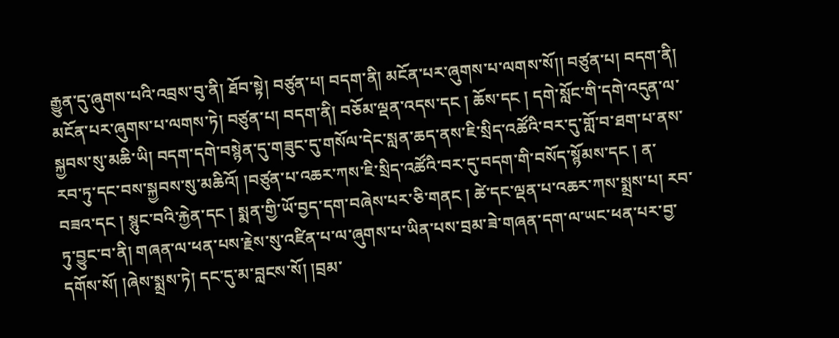རྒྱུན་དུ་ཞུགས་པའི་འབྲས་བུ་ནི། ཐོབ་སྟེ། བཙུན་པ། བདག་ནི། མངོན་པར་ཞུགས་པ་ལགས་སོ།། བཙུན་པ། བདག་ནི། མངོན་པར་ཞུགས་པ་ལགས་ཏེ། བཙུན་པ། བདག་ནི། བཅོམ་ལྡན་འདས་དང ། ཆོས་དང ། དགེ་སློང་གི་དགེ་འདུན་ལ་སྐྱབས་སུ་མཆི་ཡི། བདག་དགེ་བསྙེན་དུ་གཟུང་དུ་གསོལ་དེང་སླན་ཆད་ནས་ཇི་སྲིད་འཚོའི་བར་དུ་གློ་བ་ཐག་པ་ནས་རབ་ཏུ་དང་བས་སྐྱབས་སུ་མཆིའོ། །བཙུན་པ་འཆར་ཀས་ཇི་སྲིད་འཚོའི་བར་དུ་བདག་གི་བསོད་སྙོམས་དང ། ན་བཟའ་དང ། སྙུང་བའི་རྐྱེན་དང ། སྨན་གྱི་ཡོ་བྱད་དག་བཞེས་པར་ཅི་གནང ། ཚེ་དང་ལྡན་པ་འཆར་ཀས་སྨྲས་པ། རབ་ཏུ་བྱུང་བ་ནི། གཞན་ལ་ཕན་པས་རྗེས་སུ་འཛིན་པ་ལ་ཞུགས་པ་ཡིན་པས་བྲམ་ཟེ་གཞན་དག་ལ་ཡང་ཕན་པར་བྱ་དགོས་སོ། །ཞེས་སྨྲས་ཏེ། དང་དུ་མ་བླངས་སོ། །བྲམ་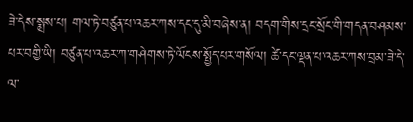ཟེ་དེས་སྨྲས་པ། གལ་ཏེ་བཙུན་པ་འཆར་ཀས་དང་དུ་མི་བཞེས་ན། བདག་གིས་དྲང་སྲོང་གི་གདན་བཤམས་པར་བགྱི་ཡི། བཙུན་པ་འཆར་ཀ་གཤེགས་ཏེ་ལོངས་སྤྱོད་པར་གསོལ། ཚེ་དང་ལྡན་པ་འཆར་ཀས་བྲམ་ཟེ་དེ་ལ་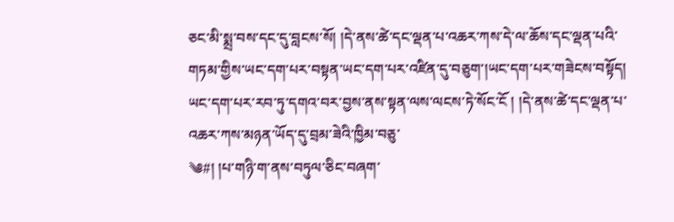ཅང་མི་སྨྲ་བས་དང་དུ་བླངས་སོ། །དེ་ནས་ཚེ་དང་ལྡན་པ་འཆར་ཀས་དེ་ལ་ཆོས་དང་ལྡན་པའི་གཏམ་གྱིས་ཡང་དག་པར་བསྟན་ཡང་དག་པར་འཛིན་དུ་བཅུག་།ཡང་དག་པར་གཟེངས་བསྟོད། ཡང་དག་པར་རབ་ཏུ་དགའ་བར་བྱས་ནས་སྟན་ལས་ལངས་ཏེ་སོང་ངོ ། །དེ་ནས་ཚེ་དང་ལྡན་པ་འཆར་ཀས་མཉན་ཡོད་དུ་བྲམ་ཟེའི་ཁྱིམ་བཅུ་
༄#། །པ་གཉི་ག་ནས་བཏུལ་ཅིང་བཞག་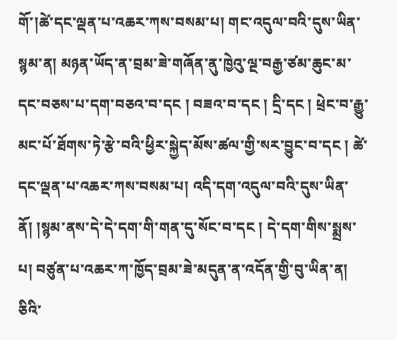གོ་།ཚེ་དང་ལྡན་པ་འཆར་ཀས་བསམ་པ། གང་འདུལ་བའི་དུས་ཡིན་སྙམ་ན། མཉན་ཡོད་ན་བྲམ་ཟེ་གཞོན་ནུ་ཁྱེའུ་ལྔ་བརྒྱ་ཙམ་ཆུང་མ་དང་བཅས་པ་དག་བཅའ་བ་དང ། བཟའ་བ་དང ། དྲི་དང ། ཕྲེང་བ་རྒྱུ་མང་པོ་ཐོགས་ཏེ་རྩེ་བའི་ཕྱིར་སྐྱེད་མོས་ཚལ་གྱི་སར་བྱུང་བ་དང ། ཚེ་དང་ལྡན་པ་འཆར་ཀས་བསམ་པ། འདི་དག་འདུལ་བའི་དུས་ཡིན་ནོ། །སྙམ་ནས་དེ་དེ་དག་གི་གན་དུ་སོང་བ་དང ། དེ་དག་གིས་སྨྲས་པ། བཙུན་པ་འཆར་ཀ་ཁྱོད་བྲམ་ཟེ་མདུན་ན་འདོན་གྱི་བུ་ཡིན་ན། ཅིའི་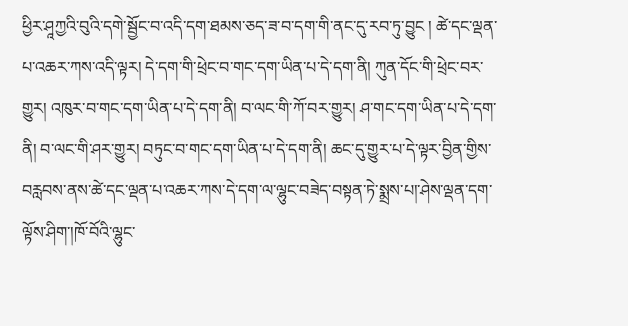ཕྱིར་ཤཱཀྱའི་བུའི་དགེ་སྦྱོང་བ་འདི་དག་ཐམས་ཅད་ཟ་བ་དག་གི་ནང་དུ་རབ་ཏུ་བྱུང ། ཚེ་དང་ལྡན་པ་འཆར་ཀས་འདི་ལྟར། དེ་དག་གི་ཕྲེང་བ་གང་དག་ཡིན་པ་དེ་དག་ནི། ཀུན་དོང་གི་ཕྲེང་བར་གྱུར། འཁུར་བ་གང་དག་ཡིན་པ་དེ་དག་ནི། བ་ལང་གི་ཀོ་བར་གྱུར། ཤ་གང་དག་ཡིན་པ་དེ་དག་ནི། བ་ལང་གི་ཤར་གྱུར། བཏུང་བ་གང་དག་ཡིན་པ་དེ་དག་ནི། ཆང་དུ་གྱུར་པ་དེ་ལྟར་བྱིན་གྱིས་བརླབས་ནས་ཚེ་དང་ལྡན་པ་འཆར་ཀས་དེ་དག་ལ་ལྷུང་བཟེད་བསྟན་ཏེ་སྨྲས་པ།་ཤེས་ལྡན་དག་ལྟོས་ཤིག་།ཁོ་བོའི་ལྷུང་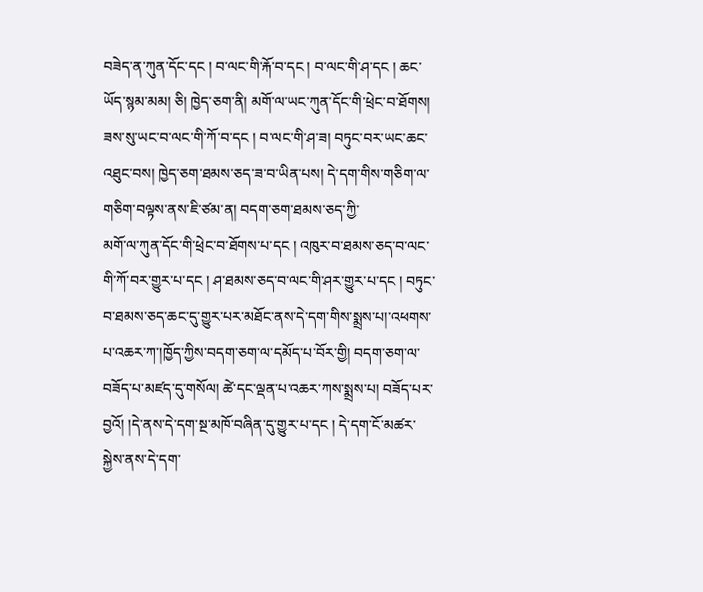བཟེད་ན་ཀུན་དོང་དང ། བ་ལང་གི་རྐོ་བ་དང ། བ་ལང་གི་ཤ་དང ། ཆང་ཡོད་སྙམ་མམ། ཅི། ཁྱེད་ཅག་ནི། མགོ་ལ་ཡང་ཀུན་དོང་གི་ཕྲེང་བ་ཐོགས། ཟས་སུ་ཡང་བ་ལང་གི་ཀོ་བ་དང ། བ་ལང་གི་ཤ་ཟ། བཏུང་བར་ཡང་ཆང་འཐུང་བས། ཁྱེད་ཅག་ཐམས་ཅད་ཟ་བ་ཡིན་པས། དེ་དག་གིས་གཅིག་ལ་གཅིག་བལྟས་ནས་ཇི་ཙམ་ན། བདག་ཅག་ཐམས་ཅད་ཀྱི་
མགོ་ལ་ཀུན་དོང་གི་ཕྲེང་བ་ཐོགས་པ་དང ། འཁུར་བ་ཐམས་ཅད་བ་ལང་གི་ཀོ་བར་གྱུར་པ་དང ། ཤ་ཐམས་ཅད་བ་ལང་གི་ཤར་གྱུར་པ་དང ། བཏུང་བ་ཐམས་ཅད་ཆང་དུ་གྱུར་པར་མཐོང་ནས་དེ་དག་གིས་སྨྲས་པ།་འཕགས་པ་འཆར་ཀ་།ཁྱོད་ཀྱིས་བདག་ཅག་ལ་དམོད་པ་བོར་གྱི། བདག་ཅག་ལ་བཟོད་པ་མཛད་དུ་གསོལ། ཚེ་དང་ལྡན་པ་འཆར་ཀས་སྨྲས་པ། བཟོད་པར་བྱའོ། །དེ་ནས་དེ་དག་སྔ་མཁོ་བཞིན་དུ་གྱུར་པ་དང ། དེ་དག་ངོ་མཚར་སྐྱེས་ནས་དེ་དག་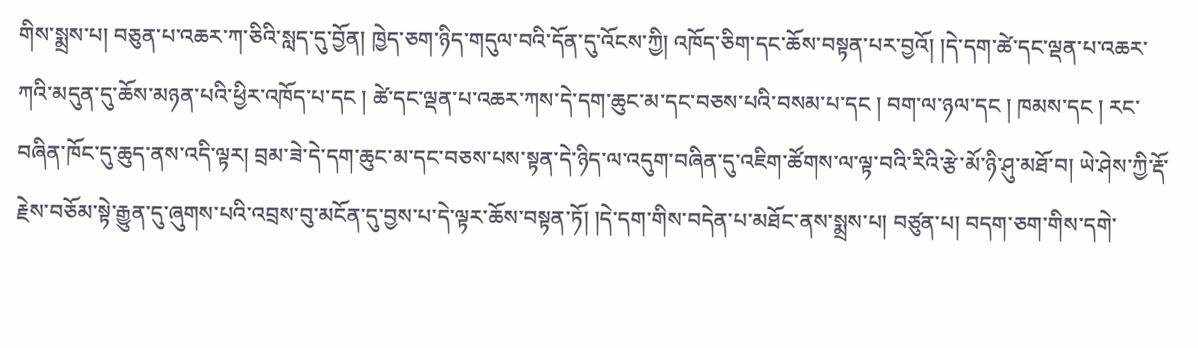གིས་སྨྲས་པ། བཅུན་པ་འཆར་ཀ་ཅིའི་སླད་དུ་བྱོན། ཁྱེད་ཅག་ཉིད་གདུལ་བའི་དོན་དུ་འོངས་ཀྱི། འཁོད་ཅིག་དང་ཆོས་བསྟན་པར་བྱའོ། །དེ་དག་ཚེ་དང་ལྡན་པ་འཆར་ཀའི་མདུན་དུ་ཆོས་མཉན་པའི་ཕྱིར་འཁོད་པ་དང ། ཚེ་དང་ལྡན་པ་འཆར་ཀས་དེ་དག་ཆུང་མ་དང་བཅས་པའི་བསམ་པ་དང ། བག་ལ་ཉལ་དང ། ཁམས་དང ། རང་བཞིན་ཁོང་དུ་ཆུད་ནས་འདི་ལྟར། བྲམ་ཟེ་དེ་དག་ཆུང་མ་དང་བཅས་པས་སྟན་དེ་ཉིད་ལ་འདུག་བཞིན་དུ་འཇིག་ཚོགས་ལ་ལྟ་བའི་རིའི་རྩེ་མོ་ཉི་ཤུ་མཐོ་བ། ཡེ་ཤེས་ཀྱི་རྡོ་རྗེས་བཅོམ་སྟེ་རྒྱུན་དུ་ཞུགས་པའི་འབྲས་བུ་མངོན་དུ་བྱས་པ་དེ་ལྟར་ཆོས་བསྟན་ཏོ། །དེ་དག་གིས་བདེན་པ་མཐོང་ནས་སྨྲས་པ། བཙུན་པ། བདག་ཅག་གིས་དགེ་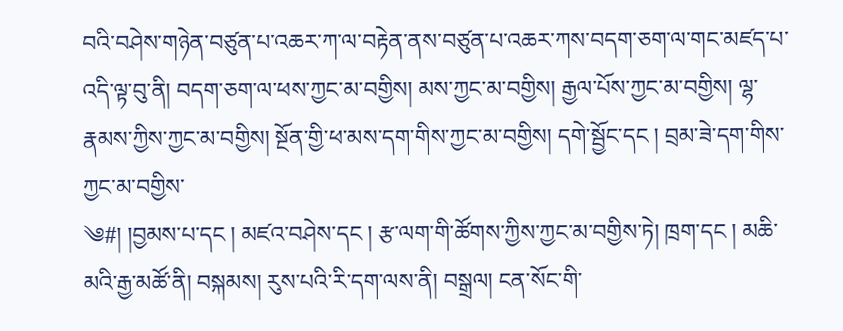བའི་བཤེས་གཉེན་བཙུན་པ་འཆར་ཀ་ལ་བརྟེན་ནས་བཙུན་པ་འཆར་ཀས་བདག་ཅག་ལ་གང་མཛད་པ་འདི་ལྟ་བུ་ནི། བདག་ཅག་ལ་ཕས་ཀྱང་མ་བགྱིས། མས་ཀྱང་མ་བགྱིས། རྒྱལ་པོས་ཀྱང་མ་བགྱིས། ལྷ་རྣམས་ཀྱིས་ཀྱང་མ་བགྱིས། སྔོན་གྱི་ཕ་མས་དག་གིས་ཀྱང་མ་བགྱིས། དགེ་སྦྱོང་དང ། བྲམ་ཟེ་དག་གིས་ཀྱང་མ་བགྱིས་
༄#། །བྱམས་པ་དང ། མཛའ་བཤེས་དང ། རྩ་ལག་གི་ཚོགས་ཀྱིས་ཀྱང་མ་བགྱིས་ཏེ། ཁྲག་དང ། མཆི་མའི་རྒྱ་མཚོ་ནི། བསྐམས། རུས་པའི་རི་དག་ལས་ནི། བསྒྲལ། ངན་སོང་གི་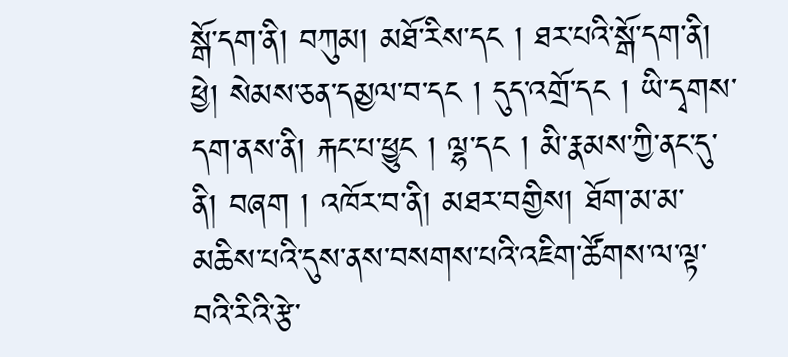སྒོ་དག་ནི། བཀུམ། མཐོ་རིས་དང ། ཐར་པའི་སྒོ་དག་ནི། ཕྱེ། སེམས་ཅན་དམྱལ་བ་དང ། དུད་འགྲོ་དང ། ཡི་དྭགས་དག་ནས་ནི། རྐང་པ་ཕྱུང ། ལྷ་དང ། མི་རྣམས་ཀྱི་ནང་དུ་ནི། བཞག ། འཁོར་བ་ནི། མཐར་བགྱིས། ཐོག་མ་མ་མཆིས་པའི་དུས་ནས་བསགས་པའི་འཇིག་ཚོགས་ལ་ལྟ་བའི་རིའི་རྩེ་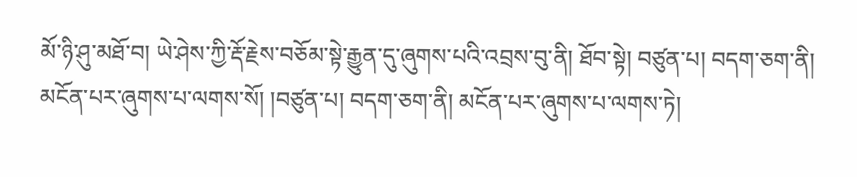མོ་ཉི་ཤུ་མཐོ་བ། ཡེ་ཤེས་ཀྱི་རྡོ་རྗེས་བཅོམ་སྟེ་རྒྱུན་དུ་ཞུགས་པའི་འབྲས་བུ་ནི། ཐོབ་སྟེ། བཙུན་པ། བདག་ཅག་ནི། མངོན་པར་ཞུགས་པ་ལགས་སོ། །བཙུན་པ། བདག་ཅག་ནི། མངོན་པར་ཞུགས་པ་ལགས་ཏེ།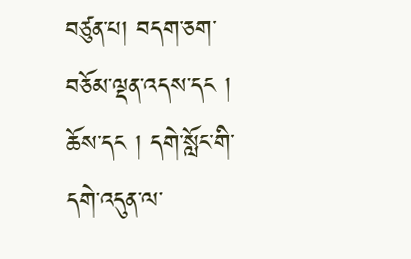བཙུན་པ། བདག་ཅག་བཅོམ་ལྡན་འདས་དང ། ཆོས་དང ། དགེ་སློང་གི་དགེ་འདུན་ལ་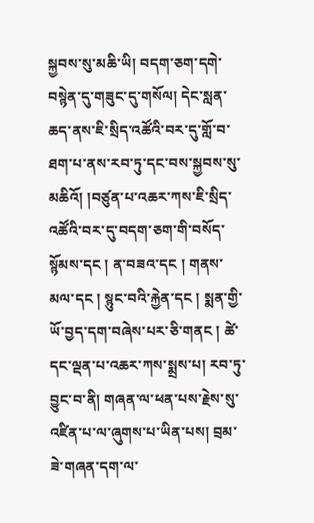སྐྱབས་སུ་མཆི་ཡི། བདག་ཅག་དགེ་བསྙེན་དུ་གཟུང་དུ་གསོལ། དེང་སླན་ཆད་ནས་ཇི་སྲིད་འཚོའི་བར་དུ་གློ་བ་ཐག་པ་ནས་རབ་ཏུ་དང་བས་སྐྱབས་སུ་མཆིའོ། །བཙུན་པ་འཆར་ཀས་ཇི་སྲིད་འཚོའི་བར་དུ་བདག་ཅག་གི་བསོད་སྙོམས་དང ། ན་བཟའ་དང ། གནས་མལ་དང ། སྙུང་བའི་རྐྱེན་དང ། སྨན་གྱི་ཡོ་བྱད་དག་བཞེས་པར་ཅི་གནང ། ཚེ་དང་ལྡན་པ་འཆར་ཀས་སྨྲས་པ། རབ་ཏུ་བྱུང་བ་ནི། གཞན་ལ་ཕན་པས་རྗེས་སུ་འཛིན་པ་ལ་ཞུགས་པ་ཡིན་པས། བྲམ་ཟེ་གཞན་དག་ལ་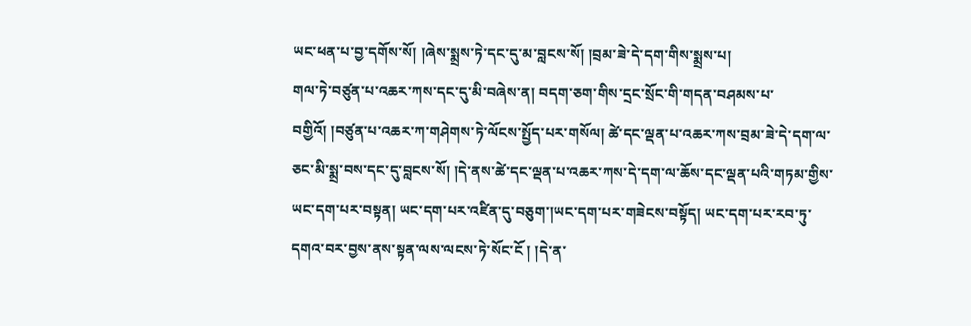ཡང་ཕན་པ་བྱ་དགོས་སོ། །ཞེས་སྨྲས་ཏེ་དང་དུ་མ་བླངས་སོ། །བྲམ་ཟེ་དེ་དག་གིས་སྨྲས་པ།
གལ་ཏེ་བཙུན་པ་འཆར་ཀས་དང་དུ་མི་བཞེས་ན། བདག་ཅག་གིས་དྲང་སྲོང་གི་གདན་བཤམས་པ་བགྱིའོ། །བཙུན་པ་འཆར་ཀ་གཤེགས་ཏེ་ལོངས་སྤྱོད་པར་གསོལ། ཚེ་དང་ལྡན་པ་འཆར་ཀས་བྲམ་ཟེ་དེ་དག་ལ་ཅང་མི་སྨྲ་བས་དང་དུ་བླངས་སོ། །དེ་ནས་ཚེ་དང་ལྡན་པ་འཆར་ཀས་དེ་དག་ལ་ཆོས་དང་ལྡན་པའི་གཏམ་གྱིས་ཡང་དག་པར་བསྟན། ཡང་དག་པར་འཛིན་དུ་བཅུག་།ཡང་དག་པར་གཟེངས་བསྟོད། ཡང་དག་པར་རབ་ཏུ་དགའ་བར་བྱས་ནས་སྟན་ལས་ལངས་ཏེ་སོང་ངོ ། །དེ་ན་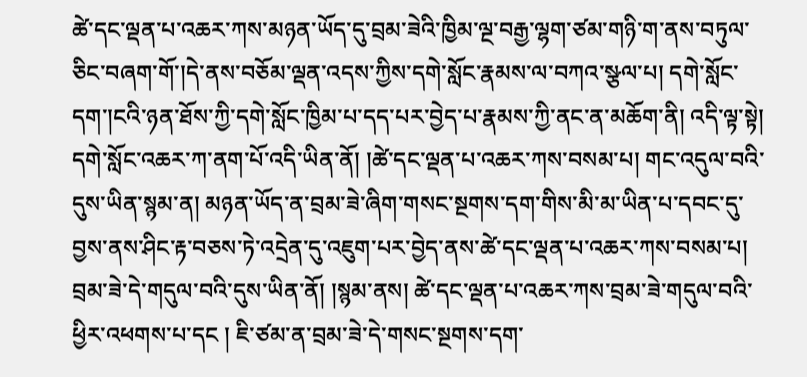ཚེ་དང་ལྡན་པ་འཆར་ཀས་མཉན་ཡོད་དུ་བྲམ་ཟེའི་ཁྱིམ་ལྔ་བརྒྱ་ལྷག་ཙམ་གཉི་ག་ནས་བཏུལ་ཅིང་བཞག་གོ་།དེ་ནས་བཅོམ་ལྡན་འདས་ཀྱིས་དགེ་སློང་རྣམས་ལ་བཀའ་སྩལ་པ། དགེ་སློང་དག་།ངའི་ཉན་ཐོས་ཀྱི་དགེ་སློང་ཁྱིམ་པ་དད་པར་བྱེད་པ་རྣམས་ཀྱི་ནང་ན་མཆོག་ནི། འདི་ལྟ་སྟེ། དགེ་སློང་འཆར་ཀ་ནག་པོ་འདི་ཡིན་ནོ། །ཚེ་དང་ལྡན་པ་འཆར་ཀས་བསམ་པ། གང་འདུལ་བའི་དུས་ཡིན་སྙམ་ན། མཉན་ཡོད་ན་བྲམ་ཟེ་ཞིག་གསང་སྔགས་དག་གིས་མི་མ་ཡིན་པ་དབང་དུ་བྱས་ནས་ཤིང་རྟ་བཅས་ཏེ་འདྲེན་དུ་འཇུག་པར་བྱེད་ནས་ཚེ་དང་ལྡན་པ་འཆར་ཀས་བསམ་པ། བྲམ་ཟེ་དེ་གདུལ་བའི་དུས་ཡིན་ནོ། །སྙམ་ནས། ཚེ་དང་ལྡན་པ་འཆར་ཀས་བྲམ་ཟེ་གདུལ་བའི་ཕྱིར་འཕགས་པ་དང ། ཇི་ཙམ་ན་བྲམ་ཟེ་དེ་གསང་སྔགས་དག་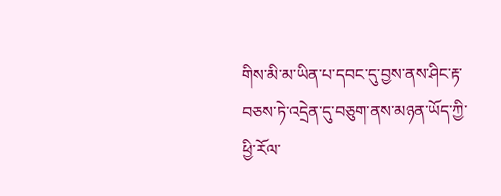གིས་མི་མ་ཡིན་པ་དབང་དུ་བྱས་ནས་ཤིང་རྟ་བཅས་ཏེ་འདྲེན་དུ་བཅུག་ནས་མཉན་ཡོད་ཀྱི་ཕྱི་རོལ་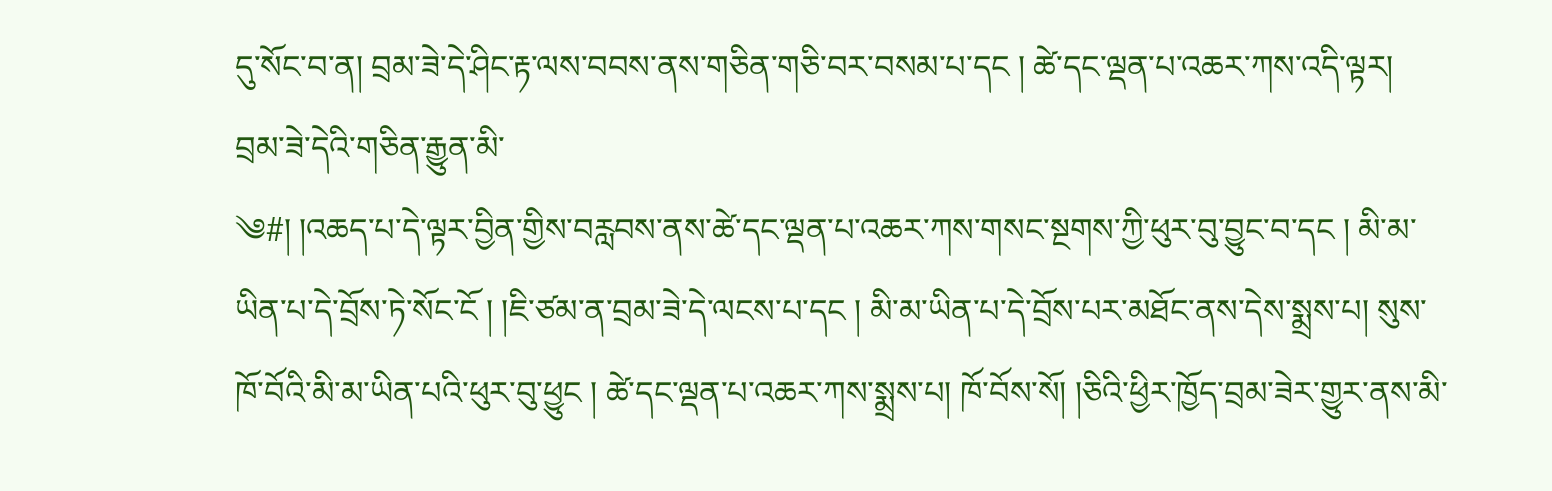དུ་སོང་བ་ན། བྲམ་ཟེ་དེ་ཤིང་རྟ་ལས་བབས་ནས་གཅིན་གཅི་བར་བསམ་པ་དང ། ཚེ་དང་ལྡན་པ་འཆར་ཀས་འདི་ལྟར། བྲམ་ཟེ་དེའི་གཅིན་རྒྱུན་མི་
༄#། །འཆད་པ་དེ་ལྟར་བྱིན་གྱིས་བརླབས་ནས་ཚེ་དང་ལྡན་པ་འཆར་ཀས་གསང་སྔགས་ཀྱི་ཕུར་བུ་བྱུང་བ་དང ། མི་མ་ཡིན་པ་དེ་བྲོས་ཏེ་སོང་ངོ ། །ཇི་ཙམ་ན་བྲམ་ཟེ་དེ་ལངས་པ་དང ། མི་མ་ཡིན་པ་དེ་བྲོས་པར་མཐོང་ནས་དེས་སྨྲས་པ། སུས་ཁོ་བོའི་མི་མ་ཡིན་པའི་ཕུར་བུ་ཕྱུང ། ཚེ་དང་ལྡན་པ་འཆར་ཀས་སྨྲས་པ། ཁོ་བོས་སོ། །ཅིའི་ཕྱིར་ཁྱོད་བྲམ་ཟེར་གྱུར་ནས་མི་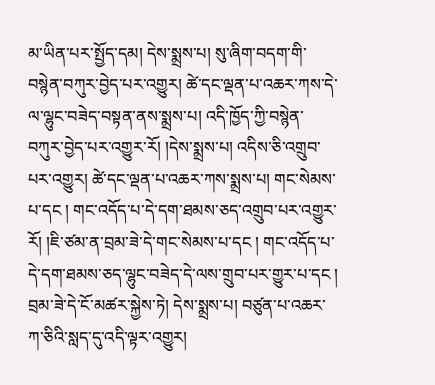མ་ཡིན་པར་སྤྱོད་དམ། དེས་སྨྲས་པ། སུ་ཞིག་བདག་གི་བསྙེན་བཀུར་བྱེད་པར་འགྱུར། ཚེ་དང་ལྡན་པ་འཆར་ཀས་དེ་ལ་ལྷུང་བཟེད་བསྟན་ནས་སྨྲས་པ། འདི་ཁྱོད་ཀྱི་བསྙེན་བཀུར་བྱེད་པར་འགྱུར་རོ། །དེས་སྨྲས་པ། འདིས་ཅི་འགྲུབ་པར་འགྱུར། ཚེ་དང་ལྡན་པ་འཆར་ཀས་སྨྲས་པ། གང་སེམས་པ་དང ། གང་འདོད་པ་དེ་དག་ཐམས་ཅད་འགྲུབ་པར་འགྱུར་རོ། །ཇི་ཙམ་ན་བྲམ་ཟེ་དེ་གང་སེམས་པ་དང ། གང་འདོད་པ་དེ་དག་ཐམས་ཅད་ལྷུང་བཟེད་དེ་ལས་གྲུབ་པར་གྱུར་པ་དང ། བྲམ་ཟེ་དེ་ངོ་མཚར་སྐྱེས་ཏེ། དེས་སྨྲས་པ། བཙུན་པ་འཆར་ཀ་ཅིའི་སླད་དུ་འདི་ལྟར་འགྱུར།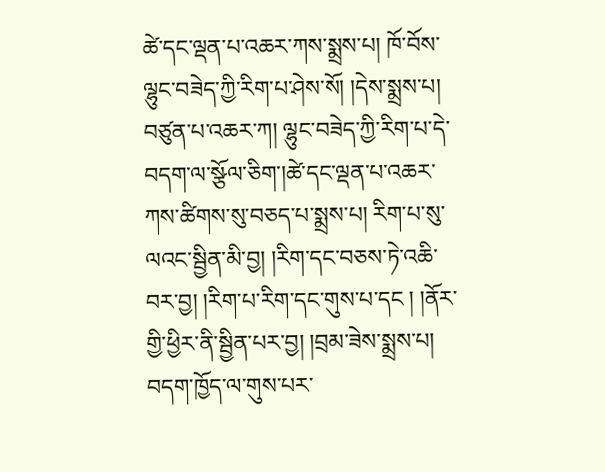ཚེ་དང་ལྡན་པ་འཆར་ཀས་སྨྲས་པ། ཁོ་བོས་ལྷུང་བཟེད་ཀྱི་རིག་པ་ཤེས་སོ། །དེས་སྨྲས་པ། བཙུན་པ་འཆར་ཀ། ལྷུང་བཟེད་ཀྱི་རིག་པ་དེ་བདག་ལ་སྩོལ་ཅིག་།ཚེ་དང་ལྡན་པ་འཆར་ཀས་ཚིགས་སུ་བཅད་པ་སྨྲས་པ། རིག་པ་སུ་ལའང་སྦྱིན་མི་བྱ། །རིག་དང་བཅས་ཏེ་འཆི་བར་བྱ། །རིག་པ་རིག་དང་གུས་པ་དང ། །ནོར་གྱི་ཕྱིར་ནི་སྦྱིན་པར་བྱ། །བྲམ་ཟེས་སྨྲས་པ། བདག་ཁྱོད་ལ་གུས་པར་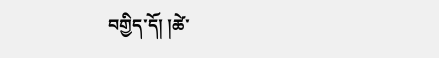བགྱིད་དོ། །ཚེ་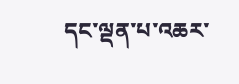དང་ལྡན་པ་འཆར་